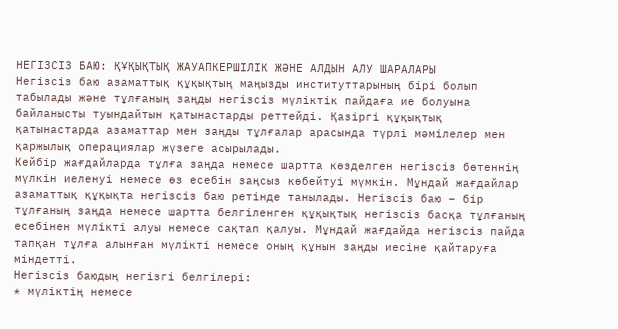НЕГІЗСІЗ БАЮ: ҚҰҚЫҚТЫҚ ЖАУАПКЕРШІЛІК ЖӘНЕ АЛДЫН АЛУ ШАРАЛАРЫ
Негізсіз баю азаматтық құқықтың маңызды институттарының бірі болып табылады және тұлғаның заңды негізсіз мүліктік пайдаға ие болуына байланысты туындайтын қатынастарды реттейді. Қазіргі құқықтық қатынастарда азаматтар мен заңды тұлғалар арасында түрлі мәмілелер мен қаржылық операциялар жүзеге асырылады.
Кейбір жағдайларда тұлға заңда немесе шартта көзделген негізсіз бөтеннің мүлкін иеленуі немесе өз есебін заңсыз көбейтуі мүмкін. Мұндай жағдайлар азаматтық құқықта негізсіз баю ретінде танылады. Негізсіз баю – бір тұлғаның заңда немесе шартта белгіленген құқықтық негізсіз басқа тұлғаның есебінен мүлікті алуы немесе сақтап қалуы. Мұндай жағдайда негізсіз пайда тапқан тұлға алынған мүлікті немесе оның құнын заңды иесіне қайтаруға міндетті.
Негізсіз баюдың негізгі белгілері:
* мүліктің немесе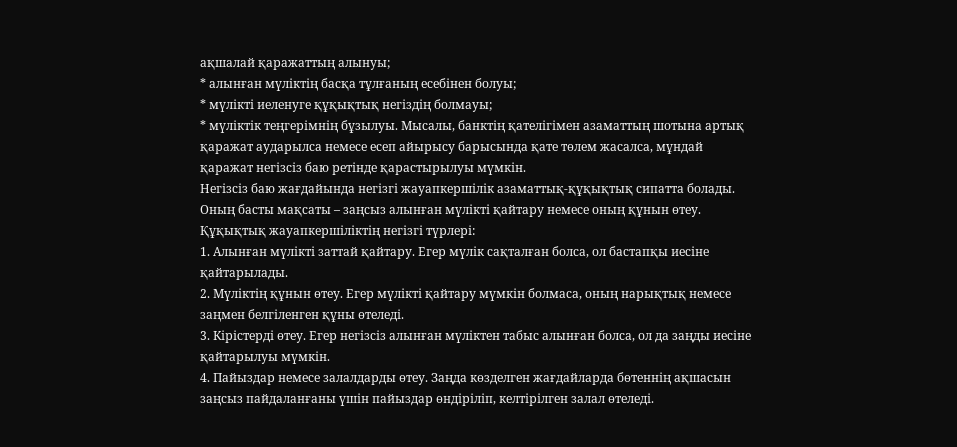ақшалай қаражаттың алынуы;
* алынған мүліктің басқа тұлғаның есебінен болуы;
* мүлікті иеленуге құқықтық негіздің болмауы;
* мүліктік теңгерімнің бұзылуы. Мысалы, банктің қателігімен азаматтың шотына артық қаражат аударылса немесе есеп айырысу барысында қате төлем жасалса, мұндай қаражат негізсіз баю ретінде қарастырылуы мүмкін.
Негізсіз баю жағдайында негізгі жауапкершілік азаматтық-құқықтық сипатта болады. Оның басты мақсаты – заңсыз алынған мүлікті қайтару немесе оның құнын өтеу.
Құқықтық жауапкершіліктің негізгі түрлері:
1. Алынған мүлікті заттай қайтару. Егер мүлік сақталған болса, ол бастапқы иесіне қайтарылады.
2. Мүліктің құнын өтеу. Егер мүлікті қайтару мүмкін болмаса, оның нарықтық немесе заңмен белгіленген құны өтеледі.
3. Кірістерді өтеу. Егер негізсіз алынған мүліктен табыс алынған болса, ол да заңды иесіне қайтарылуы мүмкін.
4. Пайыздар немесе залалдарды өтеу. Заңда көзделген жағдайларда бөтеннің ақшасын заңсыз пайдаланғаны үшін пайыздар өндіріліп, келтірілген залал өтеледі.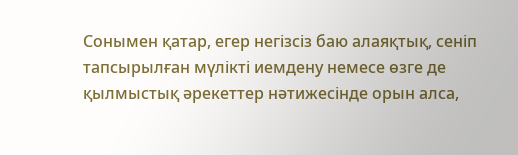Сонымен қатар, егер негізсіз баю алаяқтық, сеніп тапсырылған мүлікті иемдену немесе өзге де қылмыстық әрекеттер нәтижесінде орын алса,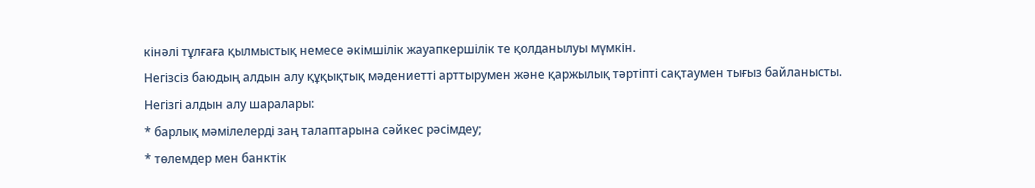кінәлі тұлғаға қылмыстық немесе әкімшілік жауапкершілік те қолданылуы мүмкін.
Негізсіз баюдың алдын алу құқықтық мәдениетті арттырумен және қаржылық тәртіпті сақтаумен тығыз байланысты.
Негізгі алдын алу шаралары:
* барлық мәмілелерді заң талаптарына сәйкес рәсімдеу;
* төлемдер мен банктік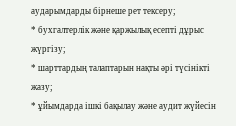аударымдарды бірнеше рет тексеру;
* бухгалтерлік және қаржылық есепті дұрыс жүргізу;
* шарттардың талаптарын нақты әрі түсінікті жазу;
* ұйымдарда ішкі бақылау және аудит жүйесін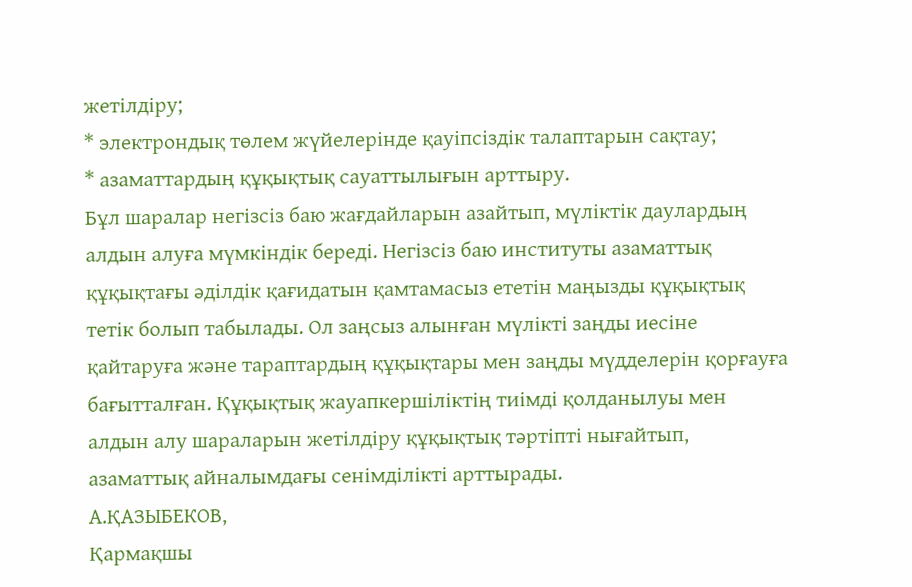жетілдіру;
* электрондық төлем жүйелерінде қауіпсіздік талаптарын сақтау;
* азаматтардың құқықтық сауаттылығын арттыру.
Бұл шаралар негізсіз баю жағдайларын азайтып, мүліктік даулардың алдын алуға мүмкіндік береді. Негізсіз баю институты азаматтық құқықтағы әділдік қағидатын қамтамасыз ететін маңызды құқықтық тетік болып табылады. Ол заңсыз алынған мүлікті заңды иесіне қайтаруға және тараптардың құқықтары мен заңды мүдделерін қорғауға бағытталған. Құқықтық жауапкершіліктің тиімді қолданылуы мен алдын алу шараларын жетілдіру құқықтық тәртіпті нығайтып, азаматтық айналымдағы сенімділікті арттырады.
А.ҚАЗЫБЕКОВ,
Қармақшы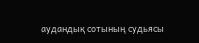аудандық сотының судьясы